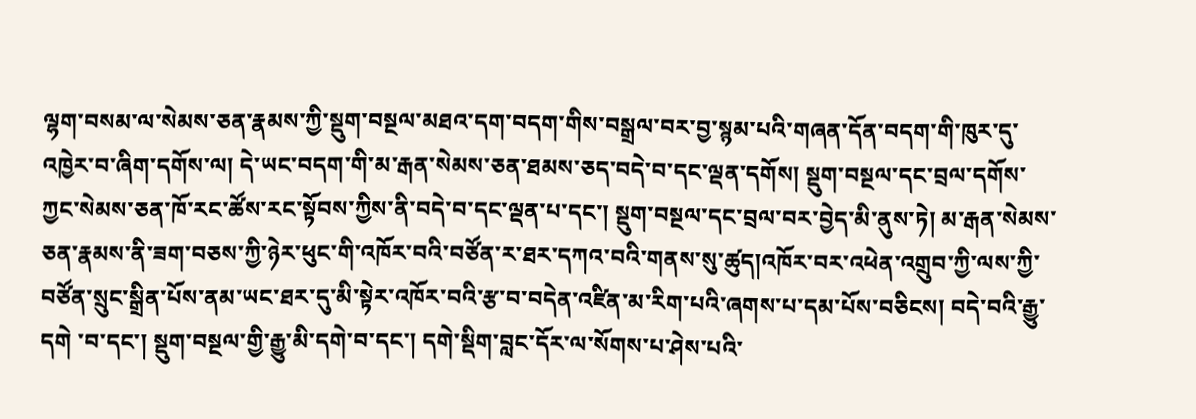ལྷག་བསམ་ལ་སེམས་ཅན་རྣམས་ཀྱི་སྡུག་བསྔལ་མཐའ་དག་བདག་གིས་བསྒྲལ་བར་བྱ་སྙམ་པའི་གཞན་དོན་བདག་གི་ཁུར་དུ་འཁྱེར་བ་ཞིག་དགོས་ལ། དེ་ཡང་བདག་གི་མ་རྒན་སེམས་ཅན་ཐམས་ཅད་བདེ་བ་དང་ལྡན་དགོས། སྡུག་བསྔལ་དང་བྲལ་དགོས་ཀྱང་སེམས་ཅན་ཁོ་རང་ཚོས་རང་སྟོབས་ཀྱིས་ནི་བདེ་བ་དང་ལྡན་པ་དང་། སྡུག་བསྔལ་དང་བྲལ་བར་བྱེད་མི་ནུས་ཏེ། མ་རྒན་སེམས་ཅན་རྣམས་ནི་ཟག་བཅས་ཀྱི་ཉེར་ཕུང་གི་འཁོར་བའི་བཙོན་ར་ཐར་དཀའ་བའི་གནས་སུ་ཚུད།འཁོར་བར་འཕེན་འགྲུབ་ཀྱི་ལས་ཀྱི་བཙོན་སྲུང་སྒྲིན་པོས་ནམ་ཡང་ཐར་དུ་མི་སྟེར་འཁོར་བའི་རྩ་བ་བདེན་འཛིན་མ་རིག་པའི་ཞགས་པ་དམ་པོས་བཅིངས། བདེ་བའི་རྒྱུ་དགེ ་བ་དང་། སྡུག་བསྔལ་གྱི་རྒྱུ་མི་དགེ་བ་དང་། དགེ་སྡིག་བླང་དོར་ལ་སོགས་པ་ཤེས་པའི་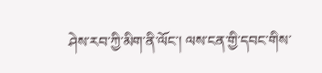ཤེས་རབ་ཀྱི་མིག་ནི་ལོང་། ལས་ངན་གྱི་དབང་གིས་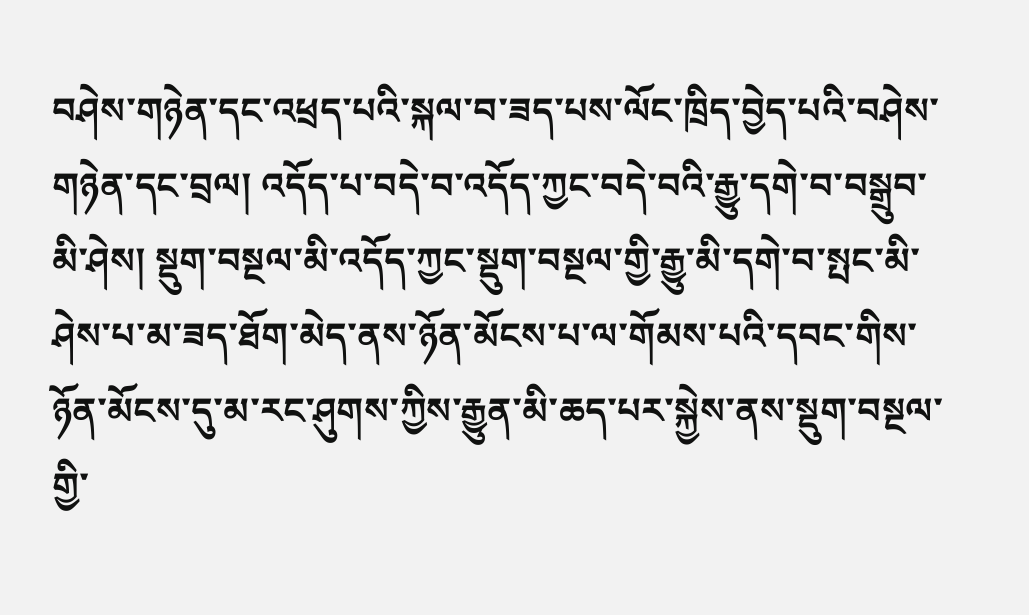བཤེས་གཉེན་དང་འཕྲད་པའི་སྐལ་བ་ཟད་པས་ལོང་ཁྲིད་བྱེད་པའི་བཤེས་གཉེན་དང་བྲལ། འདོད་པ་བདེ་བ་འདོད་ཀྱང་བདེ་བའི་རྒྱུ་དགེ་བ་བསྒྲུབ་མི་ཤེས། སྡུག་བསྔལ་མི་འདོད་ཀྱང་སྡུག་བསྔལ་གྱི་རྒྱུ་མི་དགེ་བ་སྤང་མི་ཤེས་པ་མ་ཟད་ཐོག་མེད་ནས་ཉོན་མོངས་པ་ལ་གོམས་པའི་དབང་གིས་ཉོན་མོངས་དུ་མ་རང་ཤུགས་ཀྱིས་རྒྱུན་མི་ཆད་པར་སྐྱེས་ནས་སྡུག་བསྔལ་གྱི་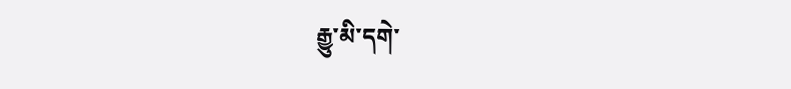རྒྱུ་མི་དགེ་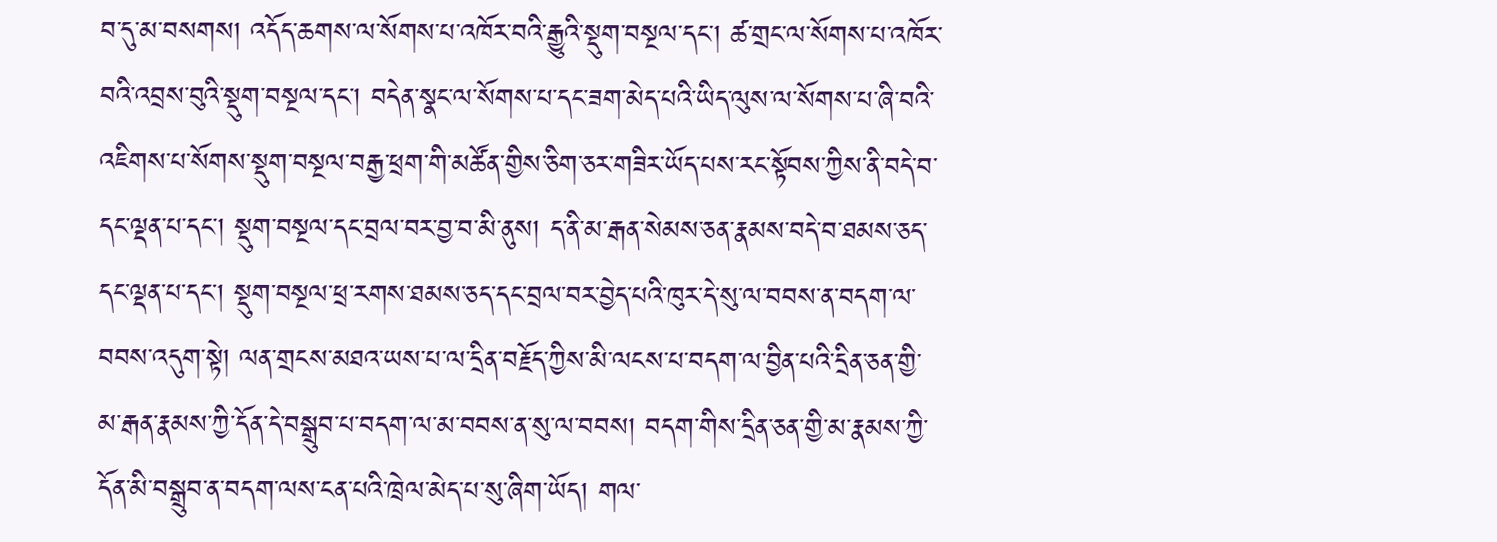བ་དུ་མ་བསགས། འདོད་ཆགས་ལ་སོགས་པ་འཁོར་བའི་རྒྱུའི་སྡུག་བསྔལ་དང་། ཚ་གྲང་ལ་སོགས་པ་འཁོར་བའི་འབྲས་བུའི་སྡུག་བསྔལ་དང་། བདེན་སྣང་ལ་སོགས་པ་དང་ཟག་མེད་པའི་ཡིད་ལུས་ལ་སོགས་པ་ཞི་བའི་འཇིགས་པ་སོགས་སྡུག་བསྔལ་བརྒྱ་ཕྲག་གི་མཚོན་གྱིས་ཅིག་ཅར་གཟིར་ཡོད་པས་རང་སྟོབས་ཀྱིས་ནི་བདེ་བ་དང་ལྡན་པ་དང་། སྡུག་བསྔལ་དང་བྲལ་བར་བྱ་བ་མི་ནུས། ད་ནི་མ་རྒན་སེམས་ཅན་རྣམས་བདེ་བ་ཐམས་ཅད་དང་ལྡན་པ་དང་། སྡུག་བསྔལ་ཕྲ་རགས་ཐམས་ཅད་དང་བྲལ་བར་བྱེད་པའི་ཁུར་དེ་སུ་ལ་བབས་ན་བདག་ལ་བབས་འདུག་སྟེ། ལན་གྲངས་མཐའ་ཡས་པ་ལ་དྲིན་བརྗོད་ཀྱིས་མི་ལངས་པ་བདག་ལ་བྱིན་པའི་དྲིན་ཅན་གྱི་མ་རྒན་རྣམས་ཀྱི་དོན་དེ་བསྒྲུབ་པ་བདག་ལ་མ་བབས་ན་སུ་ལ་བབས། བདག་གིས་དྲིན་ཅན་གྱི་མ་རྣམས་ཀྱི་དོན་མི་བསྒྲུབ་ན་བདག་ལས་ངན་པའི་ཁྲེལ་མེད་པ་སུ་ཞིག་ཡོད། གལ་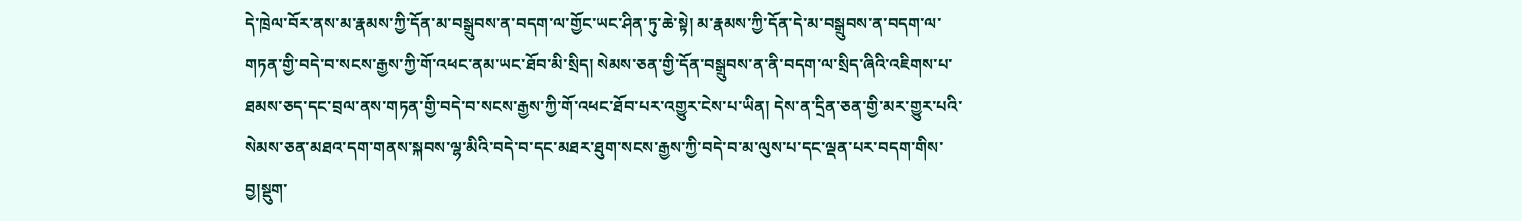དེ་ཁྲེལ་བོར་ནས་མ་རྣམས་ཀྱི་དོན་མ་བསྒྲུབས་ན་བདག་ལ་གྱོང་ཡང་ཤིན་ཏུ་ཆེ་སྟེ། མ་རྣམས་ཀྱི་དོན་དེ་མ་བསྒྲུབས་ན་བདག་ལ་གཏན་གྱི་བདེ་བ་སངས་རྒྱས་ཀྱི་གོ་འཕང་ནམ་ཡང་ཐོབ་མི་སྲིད། སེམས་ཅན་གྱི་དོན་བསྒྲུབས་ན་ནི་བདག་ལ་སྲིད་ཞིའི་འཇིགས་པ་ཐམས་ཅད་དང་བྲལ་ནས་གཏན་གྱི་བདེ་བ་སངས་རྒྱས་ཀྱི་གོ་འཕང་ཐོབ་པར་འགྱུར་ངེས་པ་ཡིན། དེས་ན་དྲིན་ཅན་གྱི་མར་གྱུར་པའི་སེམས་ཅན་མཐའ་དག་གནས་སྐབས་ལྷ་མིའི་བདེ་བ་དང་མཐར་ཐུག་སངས་རྒྱས་ཀྱི་བདེ་བ་མ་ལུས་པ་དང་ལྡན་པར་བདག་གིས་བྱ།སྡུག་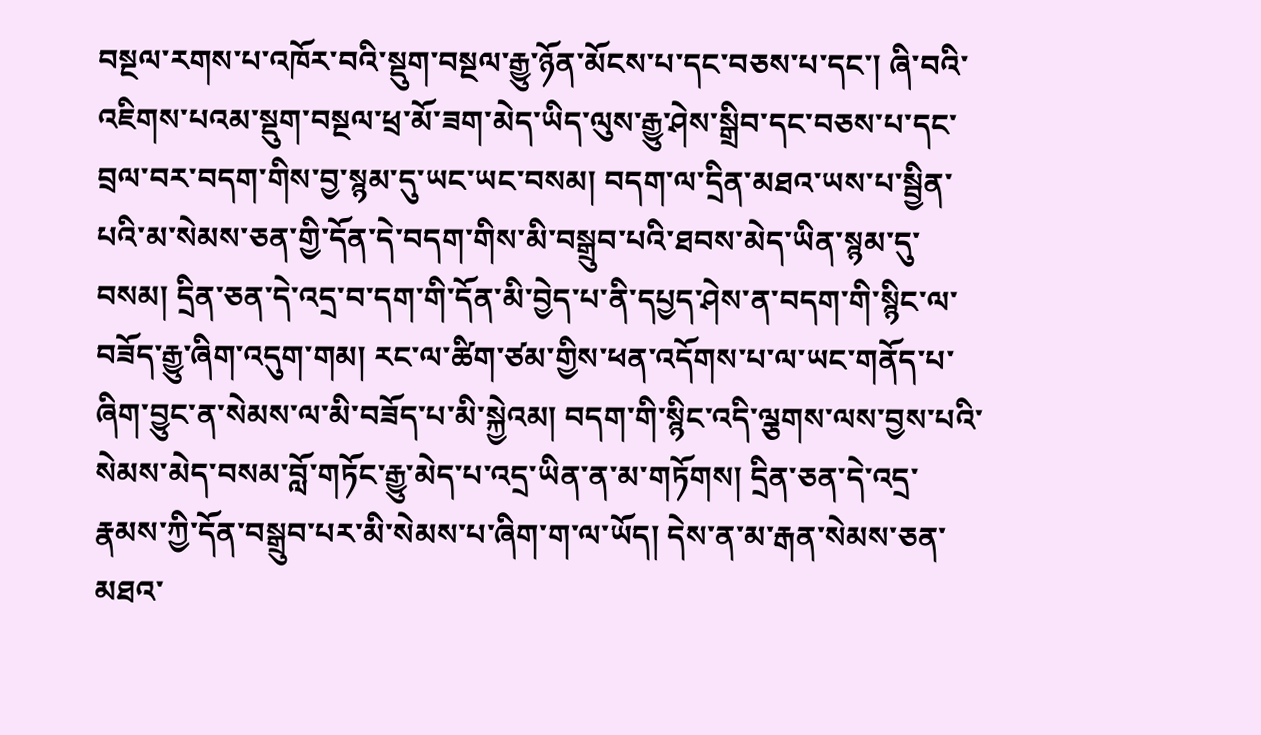བསྔལ་རགས་པ་འཁོར་བའི་སྡུག་བསྔལ་རྒྱུ་ཉོན་མོངས་པ་དང་བཅས་པ་དང་། ཞི་བའི་འཇིགས་པའམ་སྡུག་བསྔལ་ཕྲ་མོ་ཟག་མེད་ཡིད་ལུས་རྒྱུ་ཤེས་སྒྲིབ་དང་བཅས་པ་དང་བྲལ་བར་བདག་གིས་བྱ་སྙམ་དུ་ཡང་ཡང་བསམ། བདག་ལ་དྲིན་མཐའ་ཡས་པ་སྦྱིན་པའི་མ་སེམས་ཅན་གྱི་དོན་དེ་བདག་གིས་མི་བསྒྲུབ་པའི་ཐབས་མེད་ཡིན་སྙམ་དུ་བསམ། དྲིན་ཅན་དེ་འདྲ་བ་དག་གི་དོན་མི་བྱེད་པ་ནི་དཔྱད་ཤེས་ན་བདག་གི་སྙིང་ལ་བཟོད་རྒྱུ་ཞིག་འདུག་གམ། རང་ལ་ཚིག་ཙམ་གྱིས་ཕན་འདོགས་པ་ལ་ཡང་གནོད་པ་ཞིག་བྱུང་ན་སེམས་ལ་མི་བཟོད་པ་མི་སྐྱེའམ། བདག་གི་སྙིང་འདི་ལྕགས་ལས་བྱས་པའི་སེམས་མེད་བསམ་བློ་གཏོང་རྒྱུ་མེད་པ་འདྲ་ཡིན་ན་མ་གཏོགས། དྲིན་ཅན་དེ་འདྲ་རྣམས་ཀྱི་དོན་བསྒྲུབ་པར་མི་སེམས་པ་ཞིག་ག་ལ་ཡོད། དེས་ན་མ་རྒན་སེམས་ཅན་མཐའ་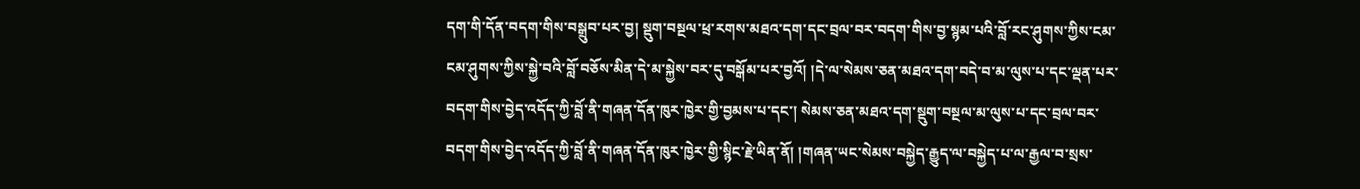དག་གི་དོན་བདག་གིས་བསྒྲུབ་པར་བྱ། སྡུག་བསྔལ་ཕྲ་རགས་མཐའ་དག་དང་བྲལ་བར་བདག་གིས་བྱ་སྙམ་པའི་བློ་རང་ཤུགས་ཀྱིས་ངམ་ངམ་ཤུགས་ཀྱིས་སྐྱེ་བའི་བློ་བཅོས་མིན་དེ་མ་སྐྱེས་བར་དུ་བསྒོམ་པར་བྱའོ། །དེ་ལ་སེམས་ཅན་མཐའ་དག་བདེ་བ་མ་ལུས་པ་དང་ལྡན་པར་བདག་གིས་བྱེད་འདོད་ཀྱི་བློ་ནི་གཞན་དོན་ཁུར་ཁྱེར་གྱི་བྱམས་པ་དང་། སེམས་ཅན་མཐའ་དག་སྡུག་བསྔལ་མ་ལུས་པ་དང་བྲལ་བར་བདག་གིས་བྱེད་འདོད་ཀྱི་བློ་ནི་གཞན་དོན་ཁུར་ཁྱེར་གྱི་སྙིང་རྗེ་ཡིན་ནོ། །གཞན་ཡང་སེམས་བསྐྱེད་རྒྱུད་ལ་བསྐྱེད་པ་ལ་རྒྱལ་བ་སྲས་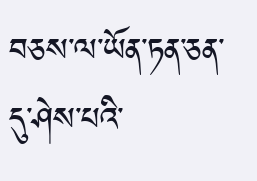བཅས་ལ་ཡོན་ཏན་ཅན་དུ་ཤེས་པའི་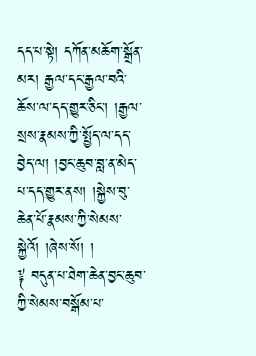དད་པ་སྟེ། དཀོན་མཆོག་སྒྲོན་མར། རྒྱལ་དང་རྒྱལ་བའི་ཆོས་ལ་དད་གྱུར་ཅིང་། །རྒྱལ་སྲས་རྣམས་ཀྱི་སྤྱོད་ལ་དད་བྱེད་ལ། །བྱང་ཆུབ་བླ་ན་མེད་པ་དད་གྱུར་ནས། །སྐྱེས་བུ་ཆེན་པོ་རྣམས་ཀྱི་སེམས་སྐྱེའོ། །ཞེས་སོ། །
༈ བདུན་པ་ཐེག་ཆེན་བྱང་ཆུབ་ཀྱི་སེམས་བསྒོམ་པ་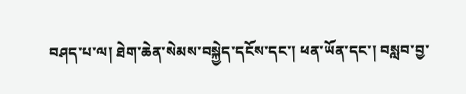བཤད་པ་ལ། ཐེག་ཆེན་སེམས་བསྐྱེད་དངོས་དང་། ཕན་ཡོན་དང་། བསླབ་བྱ་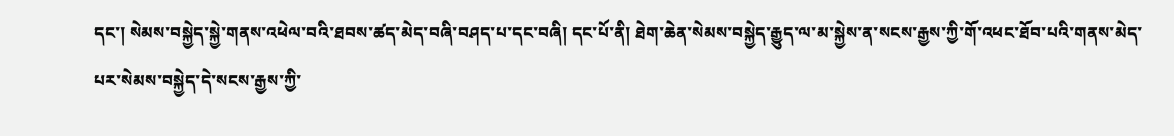དང་། སེམས་བསྐྱེད་སྐྱེ་གནས་འཕེལ་བའི་ཐབས་ཚད་མེད་བཞི་བཤད་པ་དང་བཞི། དང་པོ་ནི། ཐེག་ཆེན་སེམས་བསྐྱེད་རྒྱུད་ལ་མ་སྐྱེས་ན་སངས་རྒྱས་ཀྱི་གོ་འཕང་ཐོབ་པའི་གནས་མེད་པར་སེམས་བསྐྱེད་དེ་སངས་རྒྱས་ཀྱི་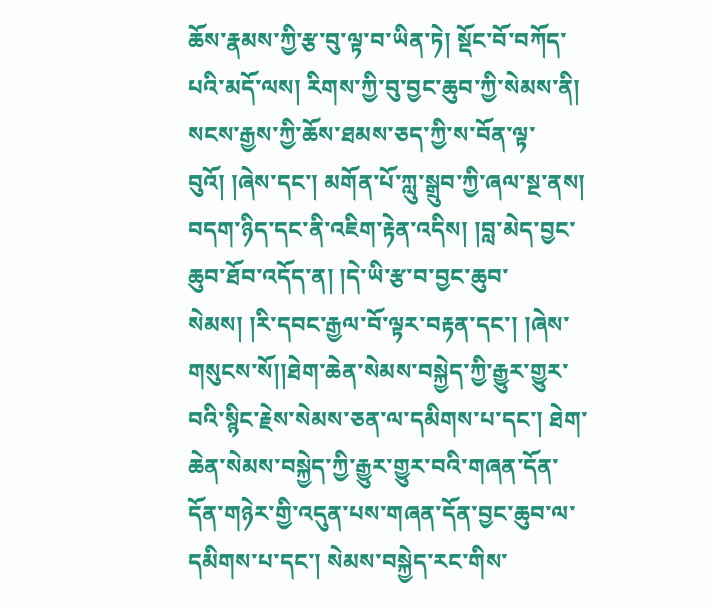ཆོས་རྣམས་ཀྱི་རྩ་བུ་ལྟ་བ་ཡིན་ཏེ། སྡོང་བོ་བཀོད་པའི་མདོ་ལས། རིགས་ཀྱི་བུ་བྱང་ཆུབ་ཀྱི་སེམས་ནི། སངས་རྒྱས་ཀྱི་ཆོས་ཐམས་ཅད་ཀྱི་ས་བོན་ལྟ་བུའོ། །ཞེས་དང་། མགོན་པོ་ཀླུ་སྒྲུབ་ཀྱི་ཞལ་སྔ་ནས། བདག་ཉིད་དང་ནི་འཇིག་རྟེན་འདིས། །བླ་མེད་བྱང་ཆུབ་ཐོབ་འདོད་ན། །དེ་ཡི་རྩ་བ་བྱང་ཆུབ་སེམས། །རི་དབང་རྒྱལ་བོ་ལྟར་བརྟན་དང་། །ཞེས་གསུངས་སོ།།ཐེག་ཆེན་སེམས་བསྐྱེད་ཀྱི་རྒྱུར་གྱུར་བའི་སྙིང་རྗེས་སེམས་ཅན་ལ་དམིགས་པ་དང་། ཐེག་ཆེན་སེམས་བསྐྱེད་ཀྱི་རྒྱུར་གྱུར་བའི་གཞན་དོན་དོན་གཉེར་གྱི་འདུན་པས་གཞན་དོན་བྱང་ཆུབ་ལ་དམིགས་པ་དང་། སེམས་བསྐྱེད་རང་གིས་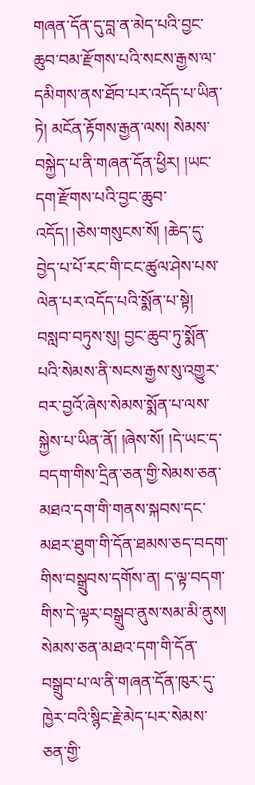གཞན་དོན་དུ་བླ་ན་མེད་པའི་བྱང་ཆུབ་བམ་རྫོགས་པའི་སངས་རྒྱས་ལ་དམིགས་ནས་ཐོབ་པར་འདོད་པ་ཡིན་ཏེ། མངོན་རྟོགས་རྒྱན་ལས། སེམས་བསྐྱེད་པ་ནི་གཞན་དོན་ཕྱིར། །ཡང་དག་རྫོགས་པའི་བྱང་ཆུབ་འདོད། །ཅེས་གསུངས་སོ། །ཆེད་དུ་བྱེད་པ་པོ་རང་གི་ངང་ཚུལ་ཤེས་པས་ལེན་པར་འདོད་པའི་སྨོན་པ་སྟེ། བསླབ་བཏུས་སུ། བྱང་ཆུབ་ཏུ་སྨོན་པའི་སེམས་ནི་སངས་རྒྱས་སུ་འགྱུར་བར་བྱའོ་ཞེས་སེམས་སྨོན་པ་ལས་སྐྱེས་པ་ཡིན་ནོ། །ཞེས་སོ། །དེ་ཡང་ད་བདག་གིས་དྲིན་ཅན་གྱི་སེམས་ཅན་མཐའ་དག་གི་གནས་སྐབས་དང་མཐར་ཐུག་གི་དོན་ཐམས་ཅད་བདག་གིས་བསྒྲུབས་དགོས་ན། ད་ལྟ་བདག་གིས་དེ་ལྟར་བསྒྲུབ་ནུས་སམ་མི་ནུས། སེམས་ཅན་མཐའ་དག་གི་དོན་བསྒྲུབ་པ་ལ་ནི་གཞན་དོན་ཁུར་དུ་ཁྱེར་བའི་སྙིང་རྗེ་མེད་པར་སེམས་ཅན་གྱི་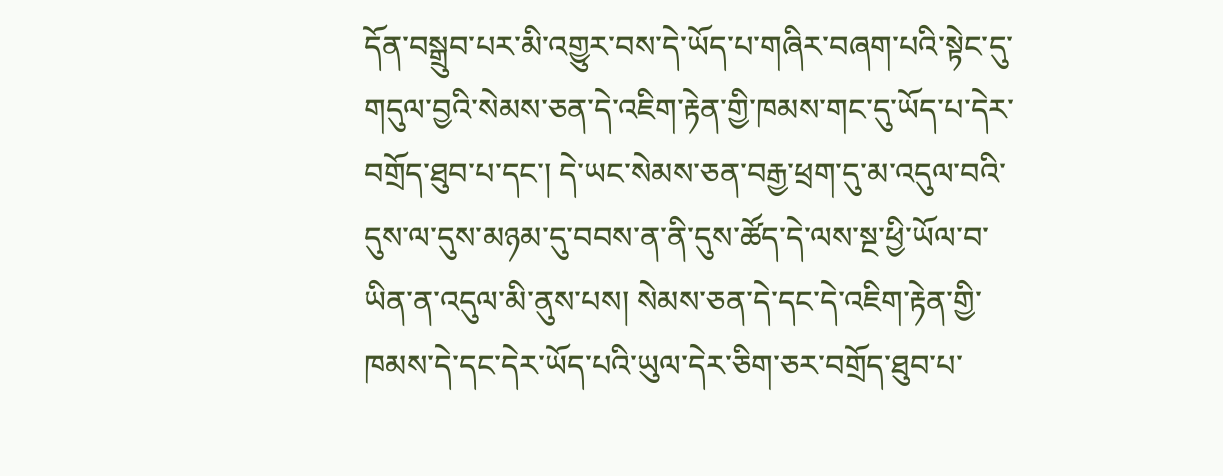དོན་བསྒྲུབ་པར་མི་འགྱུར་བས་དེ་ཡོད་པ་གཞིར་བཞག་པའི་སྟེང་དུ་གདུལ་བྱའི་སེམས་ཅན་དེ་འཇིག་རྟེན་གྱི་ཁམས་གང་དུ་ཡོད་པ་དེར་བགྲོད་ཐུབ་པ་དང་། དེ་ཡང་སེམས་ཅན་བརྒྱ་ཕྲག་དུ་མ་འདུལ་བའི་དུས་ལ་དུས་མཉམ་དུ་བབས་ན་ནི་དུས་ཚོད་དེ་ལས་སྔ་ཕྱི་ཡོལ་བ་ཡིན་ན་འདུལ་མི་ནུས་པས། སེམས་ཅན་དེ་དང་དེ་འཇིག་རྟེན་གྱི་ཁམས་དེ་དང་དེར་ཡོད་པའི་ཡུལ་དེར་ཅིག་ཅར་བགྲོད་ཐུབ་པ་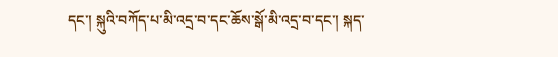དང་། སྐུའི་བཀོད་པ་མི་འདྲ་བ་དང་ཆོས་སྒོ་མི་འདྲ་བ་དང་། སྐད་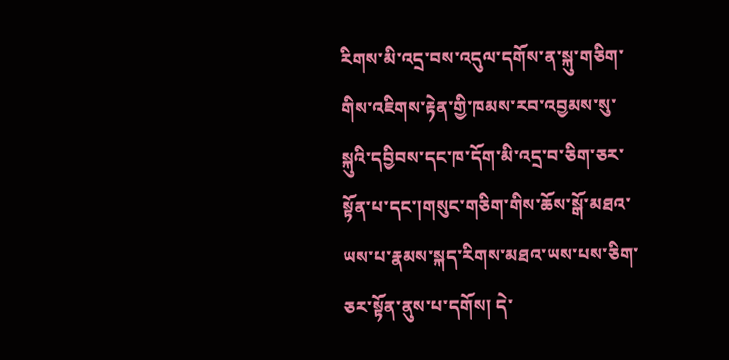རིགས་མི་འདྲ་བས་འདུལ་དགོས་ན་སྐུ་གཅིག་གིས་འཇིགས་རྟེན་གྱི་ཁམས་རབ་འབྱམས་སུ་སྐུའི་དབྱིབས་དང་ཁ་དོག་མི་འདྲ་བ་ཅིག་ཅར་སྟོན་པ་དང་།གསུང་གཅིག་གིས་ཆོས་སྒོ་མཐའ་ཡས་པ་རྣམས་སྐད་རིགས་མཐའ་ཡས་པས་ཅིག་ཅར་སྟོན་ནུས་པ་དགོས། དེ་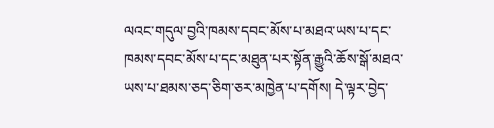ལའང་གདུལ་བྱའི་ཁམས་དབང་མོས་པ་མཐའ་ཡས་པ་དང་ཁམས་དབང་མོས་པ་དང་མཐུན་པར་སྟོན་རྒྱུའི་ཆོས་སྒོ་མཐའ་ཡས་པ་ཐམས་ཅད་ཅིག་ཅར་མཁྱེན་པ་དགོས། དེ་ལྟར་བྱེད་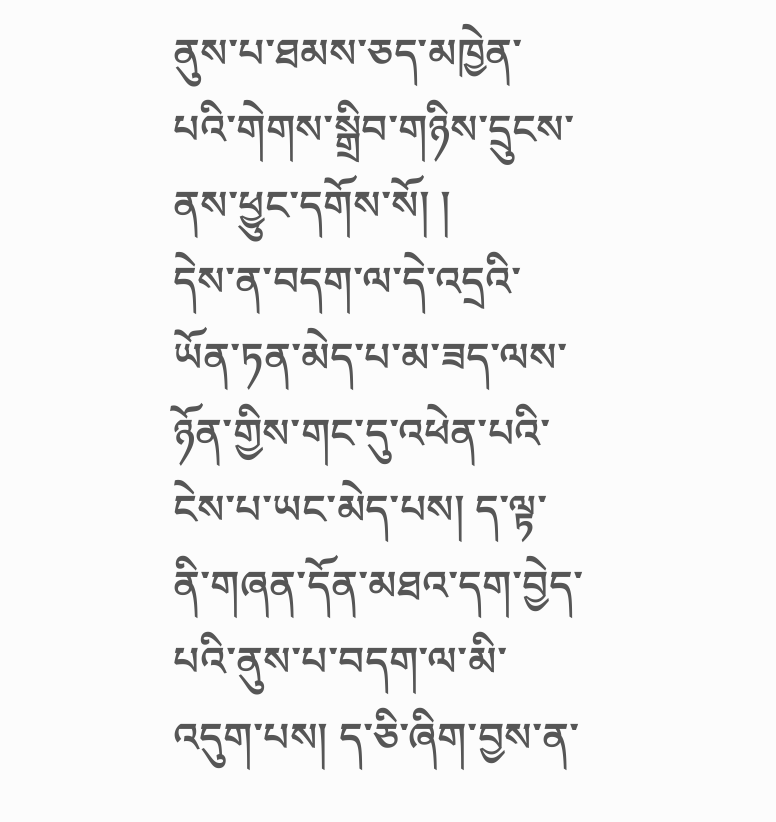ནུས་པ་ཐམས་ཅད་མཁྱེན་པའི་གེགས་སྒྲིབ་གཉིས་དྲུངས་ནས་ཕྱུང་དགོས་སོ། །
དེས་ན་བདག་ལ་དེ་འདྲའི་ཡོན་ཏན་མེད་པ་མ་ཟད་ལས་ཉོན་གྱིས་གང་དུ་འཕེན་པའི་ངེས་པ་ཡང་མེད་པས། ད་ལྟ་ནི་གཞན་དོན་མཐའ་དག་བྱེད་པའི་ནུས་པ་བདག་ལ་མི་འདུག་པས། ད་ཅི་ཞིག་བྱས་ན་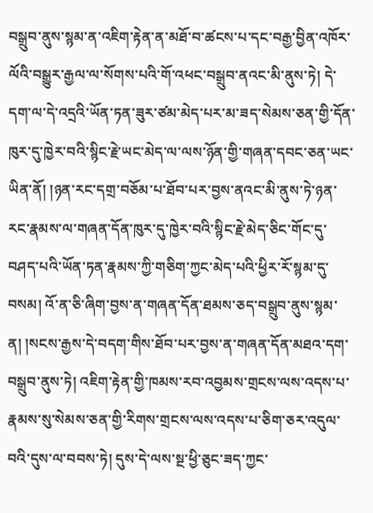བསྒྲུབ་ནུས་སྙམ་ན་འཇིག་རྟེན་ན་མཐོ་བ་ཚངས་པ་དང་བརྒྱ་བྱིན་འཁོར་ལོའི་བསྒྱུར་རྒྱལ་ལ་སོགས་པའི་གོ་འཕང་བསྒྲུབ་ནའང་མི་ནུས་ཏེ། དེ་དག་ལ་དེ་འདྲའི་ཡོན་ཏན་ཟུར་ཙམ་མེད་པར་མ་ཟད་སེམས་ཅན་གྱི་དོན་ཁུར་དུ་ཁྱེར་བའི་སྙིང་རྗེ་ཡང་མེད་ལ་ལས་ཉོན་གྱི་གཞན་དབང་ཅན་ཡང་ཡིན་ནོ། །ཉན་རང་དགྲ་བཅོམ་པ་ཐོབ་པར་བྱས་ནའང་མི་ནུས་ཏེ་ཉན་རང་རྣམས་ལ་གཞན་དོན་ཁུར་དུ་ཁྱེར་བའི་སྙིང་རྗེ་མེད་ཅིང་གོང་དུ་བཤད་པའི་ཡོན་ཏན་རྣམས་ཀྱི་གཅིག་ཀྱང་མེད་པའི་ཕྱིར་རོ་སྙམ་དུ་བསམ། འོ་ན་ཅི་ཞིག་བྱས་ན་གཞན་དོན་ཐམས་ཅད་བསྒྲུབ་ནུས་སྙམ་ན། །སངས་རྒྱས་དེ་བདག་གིས་ཐོབ་པར་བྱས་ན་གཞན་དོན་མཐའ་དག་བསྒྲུབ་ནུས་ཏེ། འཇིག་རྟེན་གྱི་ཁམས་རབ་འབྱམས་གྲངས་ལས་འདས་པ་རྣམས་སུ་སེམས་ཅན་གྱི་རིགས་གྲངས་ལས་འདས་པ་ཅིག་ཅར་འདུལ་བའི་དུས་ལ་བབས་ཏེ། དུས་དེ་ལས་སྔ་ཕྱི་ཅུང་ཟད་ཀྱང་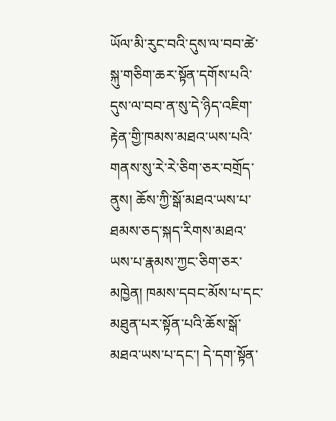ཡོལ་མི་རུང་བའི་དུས་ལ་བབ་ཚེ་སྐུ་གཅིག་ཆར་སྟོན་དགོས་པའི་དུས་ལ་བབ་ན་སུ་དེ་ཉིད་འཇིག་རྟེན་གྱི་ཁམས་མཐའ་ཡས་པའི་གནས་སུ་རེ་རེ་ཅིག་ཅར་བགྲོད་ནུས། ཆོས་ཀྱི་སྒོ་མཐའ་ཡས་པ་ཐམས་ཅད་སྐད་རིགས་མཐའ་ཡས་པ་རྣམས་ཀྱང་ཅིག་ཅར་མཁྱེན། ཁམས་དབང་མོས་པ་དང་མཐུན་པར་སྟོན་པའི་ཆོས་སྒོ་མཐའ་ཡས་པ་དང་། དེ་དག་སྟོན་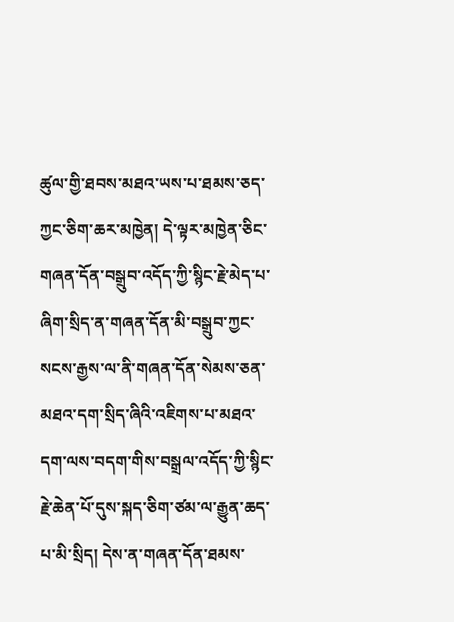ཚུལ་གྱི་ཐབས་མཐའ་ཡས་པ་ཐམས་ཅད་ཀྱང་ཅིག་ཆར་མཁྱེན། དེ་ལྟར་མཁྱེན་ཅིང་གཞན་དོན་བསྒྲུབ་འདོད་ཀྱི་སྙིང་རྗེ་མེད་པ་ཞིག་སྲིད་ན་གཞན་དོན་མི་བསྒྲུབ་ཀྱང་སངས་རྒྱས་ལ་ནི་གཞན་དོན་སེམས་ཅན་མཐའ་དག་སྲིད་ཞིའི་འཇིགས་པ་མཐའ་དག་ལས་བདག་གིས་བསྒྲལ་འདོད་ཀྱི་སྙིང་རྗེ་ཆེན་པོ་དུས་སྐད་ཅིག་ཙམ་ལ་རྒྱུན་ཆད་པ་མི་སྲིད། དེས་ན་གཞན་དོན་ཐམས་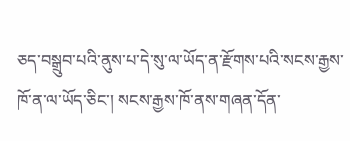ཅད་བསྒྲུབ་པའི་ནུས་པ་དེ་སུ་ལ་ཡོད་ན་རྫོགས་པའི་སངས་རྒྱས་ཁོ་ན་ལ་ཡོད་ཅིང་། སངས་རྒྱས་ཁོ་ནས་གཞན་དོན་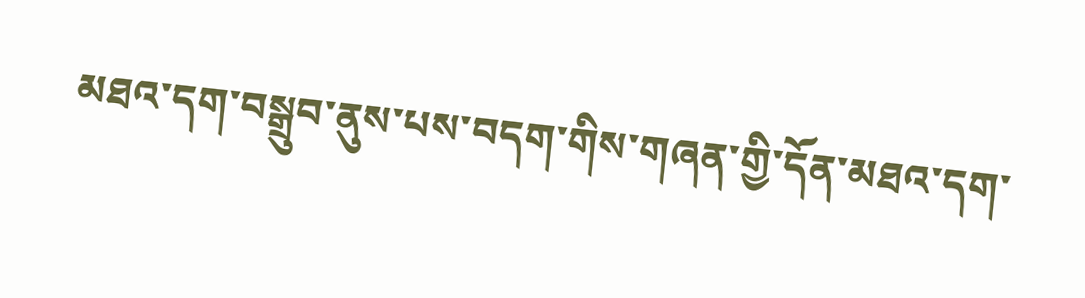མཐའ་དག་བསྒྲུབ་ནུས་པས་བདག་གིས་གཞན་གྱི་དོན་མཐའ་དག་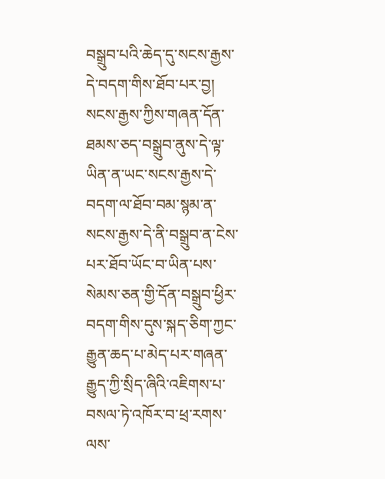བསྒྲུབ་པའི་ཆེད་དུ་སངས་རྒྱས་དེ་བདག་གིས་ཐོབ་པར་བྱ། སངས་རྒྱས་ཀྱིས་གཞན་དོན་ཐམས་ཅད་བསྒྲུབ་ནུས་དེ་ལྟ་ཡིན་ན་ཡང་སངས་རྒྱས་དེ་བདག་ལ་ཐོབ་བམ་སྙམ་ན་སངས་རྒྱས་དེ་ནི་བསྒྲུབ་ན་ངེས་པར་ཐོབ་ཡོང་བ་ཡིན་པས་སེམས་ཅན་གྱི་དོན་བསྒྲུབ་ཕྱིར་བདག་གིས་དུས་སྐད་ཅིག་ཀྱང་རྒྱུན་ཆད་པ་མེད་པར་གཞན་རྒྱུད་ཀྱི་སྲིད་ཞིའི་འཇིགས་པ་བསལ་ཏེ་འཁོར་བ་ཕྲ་རགས་ལས་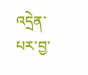འདྲེན་པར་བྱ་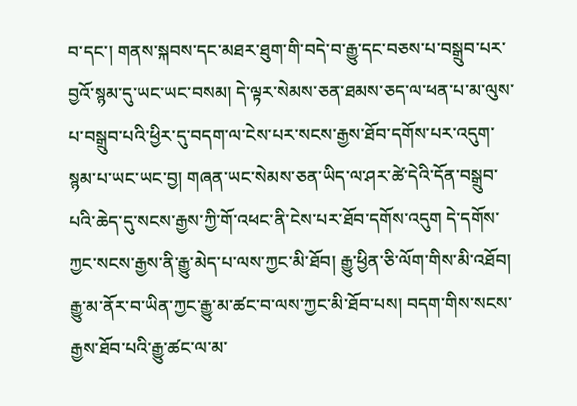བ་དང་། གནས་སྐབས་དང་མཐར་ཐུག་གི་བདེ་བ་རྒྱུ་དང་བཅས་པ་བསྒྲུབ་པར་བྱའོ་སྙམ་དུ་ཡང་ཡང་བསམ། དེ་ལྟར་སེམས་ཅན་ཐམས་ཅད་ལ་ཕན་པ་མ་ལུས་པ་བསྒྲུབ་པའི་ཕྱིར་དུ་བདག་ལ་ངེས་པར་སངས་རྒྱས་ཐོབ་དགོས་པར་འདུག་སྙམ་པ་ཡང་ཡང་བྱ། གཞན་ཡང་སེམས་ཅན་ཡིད་ལ་ཤར་ཚེ་དེའི་དོན་བསྒྲུབ་པའི་ཆེད་དུ་སངས་རྒྱས་ཀྱི་གོ་འཕང་ནི་ངེས་པར་ཐོབ་དགོས་འདུག དེ་དགོས་ཀྱང་སངས་རྒྱས་ནི་རྒྱུ་མེད་པ་ལས་ཀྱང་མི་ཐོབ། རྒྱུ་ཕྱིན་ཅི་ལོག་གིས་མི་འཐོབ། རྒྱུ་མ་ནོར་བ་ཡིན་ཀྱང་རྒྱུ་མ་ཚང་བ་ལས་ཀྱང་མི་ཐོབ་པས། བདག་གིས་སངས་རྒྱས་ཐོབ་པའི་རྒྱུ་ཚང་ལ་མ་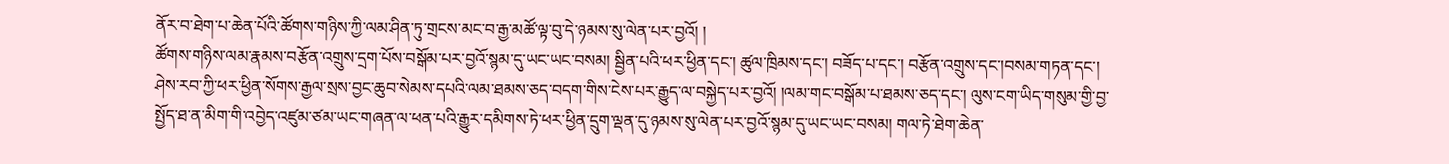ནོར་བ་ཐེག་པ་ཆེན་པོའི་ཚོགས་གཉིས་ཀྱི་ལམ་ཤིན་ཏུ་གྲངས་མང་བ་རྒྱ་མཚོ་ལྟ་བུ་དེ་ཉམས་སུ་ལེན་པར་བྱའོ། །
ཚོགས་གཉིས་ལམ་རྣམས་བརྩོན་འགྲུས་དྲག་པོས་བསྒོམ་པར་བྱའོ་སྙམ་དུ་ཡང་ཡང་བསམ། སྦྱིན་པའི་ཕར་ཕྱིན་དང་། ཚུལ་ཁྲིམས་དང་། བཟོད་པ་དང་། བརྩོན་འགྲུས་དང་།བསམ་གཏན་དང་། ཤེས་རབ་ཀྱི་ཕར་ཕྱིན་སོགས་རྒྱལ་སྲས་བྱང་ཆུབ་སེམས་དཔའི་ལམ་ཐམས་ཅད་བདག་གིས་ངེས་པར་རྒྱུད་ལ་བསྐྱེད་པར་བྱའོ། །ལམ་གང་བསྒོམ་པ་ཐམས་ཅད་དང་། ལུས་ངག་ཡིད་གསུམ་གྱི་བྱ་སྤྱོད་ཐ་ན་མིག་གི་འབྱེད་འཛུམ་ཙམ་ཡང་གཞན་ལ་ཕན་པའི་རྒྱུར་དམིགས་ཏེ་ཕར་ཕྱིན་དྲུག་ལྡན་དུ་ཉམས་སུ་ལེན་པར་བྱའོ་སྙམ་དུ་ཡང་ཡང་བསམ། གལ་ཏེ་ཐེག་ཆེན་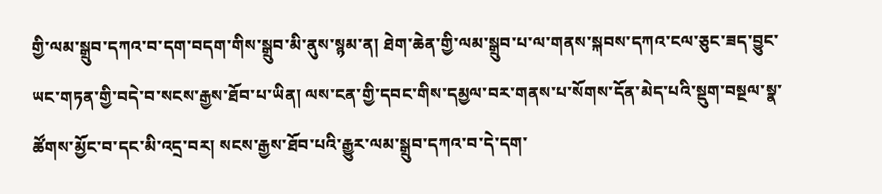གྱི་ལམ་སྒྲུབ་དཀའ་བ་དག་བདག་གིས་སྒྲུབ་མི་ནུས་སྙམ་ན། ཐེག་ཆེན་གྱི་ལམ་སྒྲུབ་པ་ལ་གནས་སྐབས་དཀའ་ངལ་ཅུང་ཟད་བྱུང་ཡང་གཏན་གྱི་བདེ་བ་སངས་རྒྱས་ཐོབ་པ་ཡིན། ལས་ངན་གྱི་དབང་གིས་དམྱལ་བར་གནས་པ་སོགས་དོན་མེད་པའི་སྡུག་བསྔལ་སྣ་ཚོགས་མྱོང་བ་དང་མི་འདྲ་བར། སངས་རྒྱས་ཐོབ་པའི་རྒྱུར་ལམ་སྒྲུབ་དཀའ་བ་དེ་དག་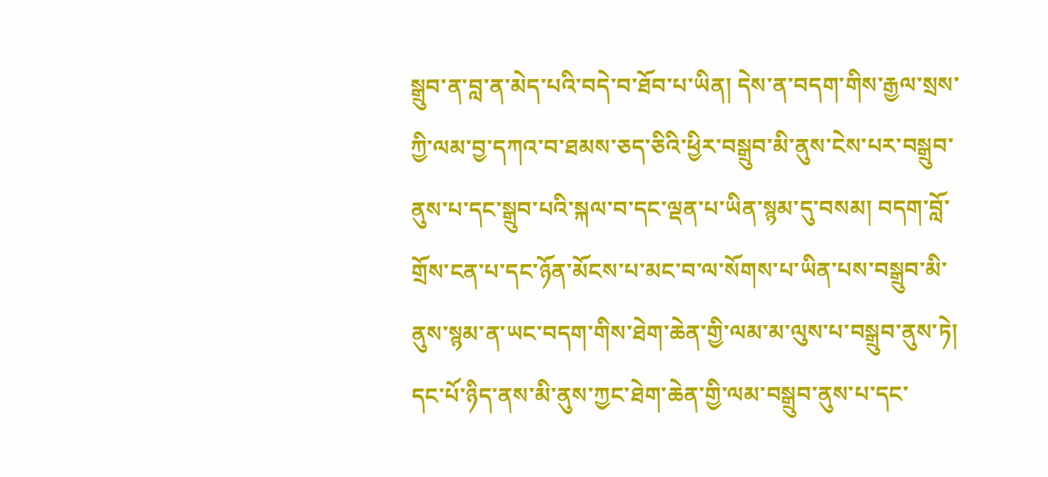སྒྲུབ་ན་བླ་ན་མེད་པའི་བདེ་བ་ཐོབ་པ་ཡིན། དེས་ན་བདག་གིས་རྒྱལ་སྲས་ཀྱི་ལམ་བྱ་དཀའ་བ་ཐམས་ཅད་ཅིའི་ཕྱིར་བསྒྲུབ་མི་ནུས་ངེས་པར་བསྒྲུབ་ནུས་པ་དང་སྒྲུབ་པའི་སྐལ་བ་དང་ལྡན་པ་ཡིན་སྙམ་དུ་བསམ། བདག་བློ་གྲོས་ངན་པ་དང་ཉོན་མོངས་པ་མང་བ་ལ་སོགས་པ་ཡིན་པས་བསྒྲུབ་མི་ནུས་སྙམ་ན་ཡང་བདག་གིས་ཐེག་ཆེན་གྱི་ལམ་མ་ལུས་པ་བསྒྲུབ་ནུས་ཏེ། དང་པོ་ཉིད་ནས་མི་ནུས་ཀྱང་ཐེག་ཆེན་གྱི་ལམ་བསྒྲུབ་ནུས་པ་དང་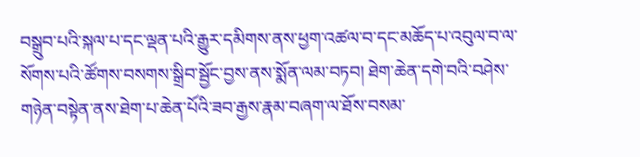བསྒྲུབ་པའི་སྐལ་པ་དང་ལྡན་པའི་རྒྱུར་དམིགས་ནས་ཕྱག་འཚལ་བ་དང་མཆོད་པ་འབུལ་བ་ལ་སོགས་པའི་ཚོགས་བསགས་སྒྲིབ་སྦྱོང་བྱས་ནས་སྨོན་ལམ་བཏབ། ཐེག་ཆེན་དགེ་བའི་བཤེས་གཉེན་བསྟེན་ནས་ཐེག་པ་ཆེན་པོའི་ཟབ་རྒྱས་རྣམ་བཞག་ལ་ཐོས་བསམ་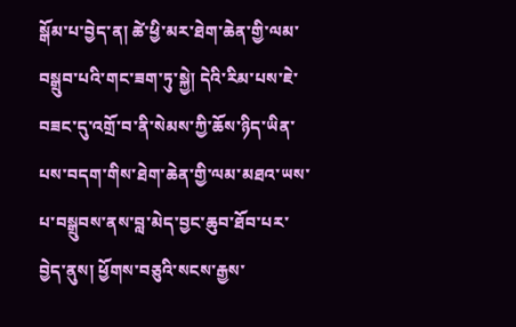སྒོམ་པ་བྱེད་ན། ཚེ་ཕྱི་མར་ཐེག་ཆེན་གྱི་ལམ་བསྒྲུབ་པའི་གང་ཟག་ཏུ་སྐྱེ། དེའི་རིམ་པས་ཇེ་བཟང་དུ་འགྲོ་བ་ནི་སེམས་ཀྱི་ཆོས་ཉིད་ཡིན་པས་བདག་གིས་ཐེག་ཆེན་གྱི་ལམ་མཐའ་ཡས་པ་བསྒྲུབས་ནས་བླ་མེད་བྱང་ཆུབ་ཐོབ་པར་བྱེད་ནུས། ཕྱོགས་བཅུའི་སངས་རྒྱས་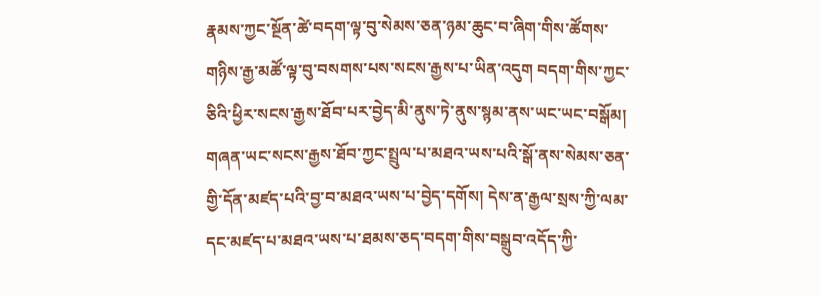རྣམས་ཀྱང་སྔོན་ཚེ་བདག་ལྟ་བུ་སེམས་ཅན་ཉམ་ཆུང་བ་ཞིག་གིས་ཚོགས་གཉིས་རྒྱ་མཚོ་ལྟ་བུ་བསགས་པས་སངས་རྒྱས་པ་ཡིན་འདུག བདག་གིས་ཀྱང་ཅིའི་ཕྱིར་སངས་རྒྱས་ཐོབ་པར་བྱེད་མི་ནུས་ཏེ་ནུས་སྙམ་ནས་ཡང་ཡང་བསྒོམ།
གཞན་ཡང་སངས་རྒྱས་ཐོབ་ཀྱང་སྤྲུལ་པ་མཐའ་ཡས་པའི་སྒོ་ནས་སེམས་ཅན་གྱི་དོན་མཛད་པའི་བྱ་བ་མཐའ་ཡས་པ་བྱེད་དགོས། དེས་ན་རྒྱལ་སྲས་ཀྱི་ལམ་དང་མཛད་པ་མཐའ་ཡས་པ་ཐམས་ཅད་བདག་གིས་བསྒྲུབ་འདོད་ཀྱི་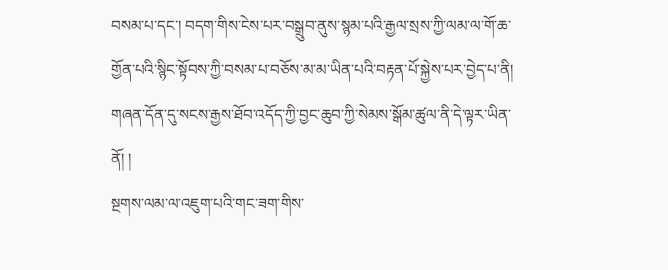བསམ་པ་དང་། བདག་གིས་ངེས་པར་བསྒྲུབ་ནུས་སྙམ་པའི་རྒྱལ་སྲས་ཀྱི་ལམ་ལ་གོ་ཆ་གྱོན་པའི་སྙིང་སྟོབས་ཀྱི་བསམ་པ་བཅོས་མ་མ་ཡིན་པའི་བརྟན་པོ་སྐྱེས་པར་བྱེད་པ་ནི། གཞན་དོན་དུ་སངས་རྒྱས་ཐོབ་འདོད་ཀྱི་བྱང་ཆུབ་ཀྱི་སེམས་སྒོམ་ཚུལ་ནི་དེ་ལྟར་ཡིན་ནོ། །
སྔགས་ལམ་ལ་འཇུག་པའི་གང་ཟག་གིས་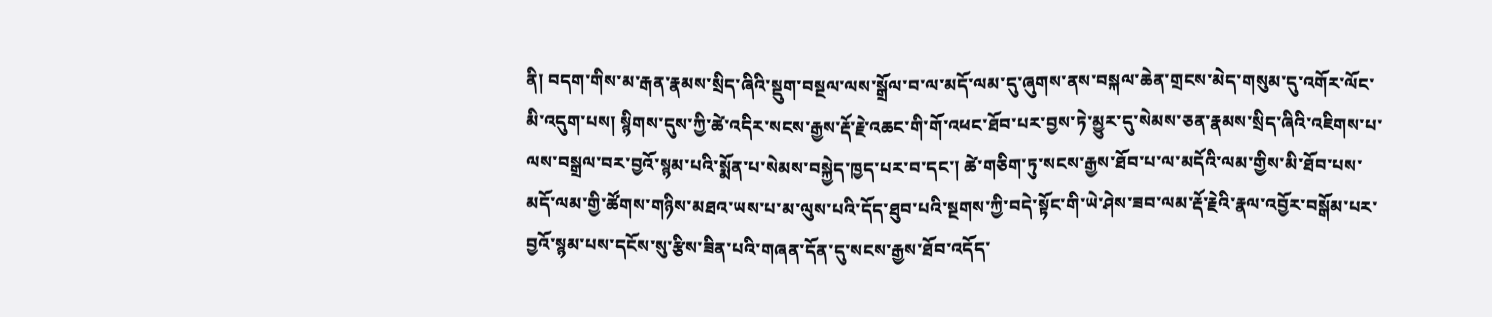ནི། བདག་གིས་མ་རྒན་རྣམས་སྲིད་ཞིའི་སྡུག་བསྔལ་ལས་སྒྲོལ་བ་ལ་མདོ་ལམ་དུ་ཞུགས་ནས་བསྐལ་ཆེན་གྲངས་མེད་གསུམ་དུ་འགོར་ལོང་མི་འདུག་པས། སྙིགས་དུས་ཀྱི་ཚེ་འདིར་སངས་རྒྱས་རྡོ་རྗེ་འཆང་གི་གོ་འཕང་ཐོབ་པར་བྱས་ཏེ་མྱུར་དུ་སེམས་ཅན་རྣམས་སྲིད་ཞིའི་འཇིགས་པ་ལས་བསྒྲལ་བར་བྱའོ་སྙམ་པའི་སྨོན་པ་སེམས་བསྐྱེད་ཁྱད་པར་བ་དང་། ཚེ་གཅིག་ཏུ་སངས་རྒྱས་ཐོབ་པ་ལ་མདོའི་ལམ་གྱིས་མི་ཐོབ་པས་མདོ་ལམ་གྱི་ཚོགས་གཉིས་མཐའ་ཡས་པ་མ་ལུས་པའི་དོད་ཐུབ་པའི་སྔགས་ཀྱི་བདེ་སྟོང་གི་ཡེ་ཤེས་ཟབ་ལམ་རྡོ་རྗེའི་རྣལ་འབྱོར་བསྒོམ་པར་བྱའོ་སྙམ་པས་དངོས་སུ་རྩིས་ཟིན་པའི་གཞན་དོན་དུ་སངས་རྒྱས་ཐོབ་འདོད་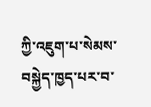ཀྱི་འཇུག་པ་སེམས་བསྐྱེད་ཁྱད་པར་བ་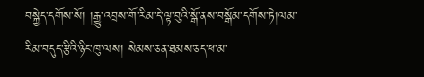བསྐྱེད་དགོས་སོ། །རྒྱུ་འབྲས་གོ་རིམ་དེ་ལྟ་བུའི་སྒོ་ནས་བསྒོམ་དགོས་ཏེ།ལམ་རིམ་བདུད་རྩིའི་ཉིང་ཁུ་ལས། སེམས་ཅན་ཐམས་ཅད་ཕ་མ་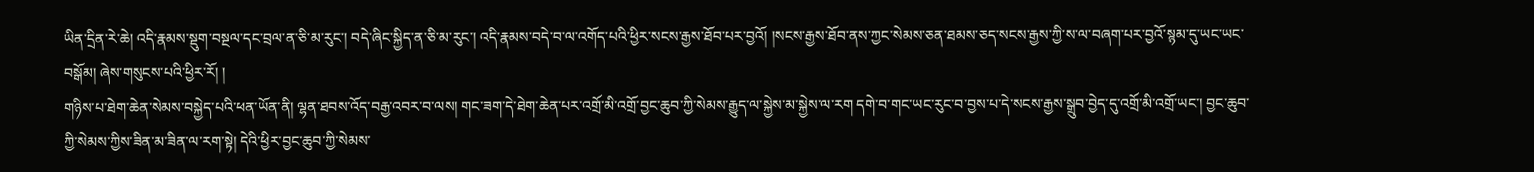ཡིན་དྲིན་རེ་ཆེ། འདི་རྣམས་སྡུག་བསྔལ་དང་བྲལ་ན་ཅི་མ་རུང་། བདེ་ཞིང་སྐྱིད་ན་ཅི་མ་རུང་། འདི་རྣམས་བདེ་བ་ལ་འགོད་པའི་ཕྱིར་སངས་རྒྱས་ཐོབ་པར་བྱའོ། །སངས་རྒྱས་ཐོབ་ནས་ཀྱང་སེམས་ཅན་ཐམས་ཅད་སངས་རྒྱས་ཀྱི་ས་ལ་བཞག་པར་བྱའོ་སྙམ་དུ་ཡང་ཡང་བསྒོམ། ཞེས་གསུངས་པའི་ཕྱིར་རོ། །
གཉིས་པ་ཐེག་ཆེན་སེམས་བསྐྱེད་པའི་ཕན་ཡོན་ནི། ལྷན་ཐབས་འོད་བརྒྱ་འབར་བ་ལས། གང་ཟག་དེ་ཐེག་ཆེན་པར་འགྲོ་མི་འགྲོ་བྱང་ཆུབ་ཀྱི་སེམས་རྒྱུད་ལ་སྐྱེས་མ་སྐྱེས་ལ་རག དགེ་བ་གང་ཡང་རུང་བ་བྱས་པ་དེ་སངས་རྒྱས་སྒྲུབ་བྱེད་དུ་འགྲོ་མི་འགྲོ་ཡང་། བྱང་ཆུབ་ཀྱི་སེམས་ཀྱིས་ཟིན་མ་ཟིན་ལ་རག་སྟེ། དེའི་ཕྱིར་བྱང་ཆུབ་ཀྱི་སེམས་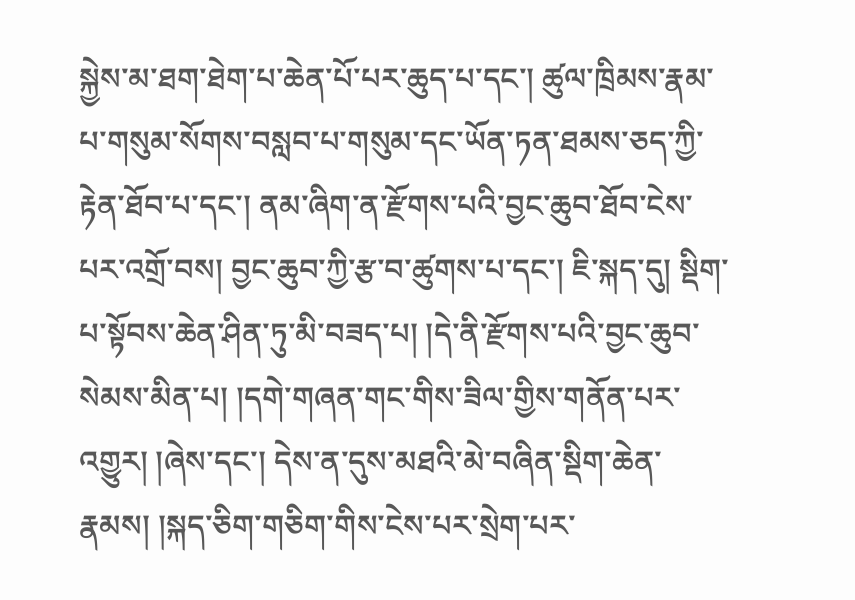སྐྱེས་མ་ཐག་ཐེག་པ་ཆེན་པོ་པར་ཆུད་པ་དང་། ཚུལ་ཁྲིམས་རྣམ་པ་གསུམ་སོགས་བསླབ་པ་གསུམ་དང་ཡོན་ཏན་ཐམས་ཅད་ཀྱི་རྟེན་ཐོབ་པ་དང་། ནམ་ཞིག་ན་རྫོགས་པའི་བྱང་ཆུབ་ཐོབ་ངེས་པར་འགྲོ་བས། བྱང་ཆུབ་ཀྱི་རྩ་བ་ཚུགས་པ་དང་། ཇི་སྐད་དུ། སྡིག་པ་སྟོབས་ཆེན་ཤིན་ཏུ་མི་བཟད་པ། །དེ་ནི་རྫོགས་པའི་བྱང་ཆུབ་སེམས་མིན་པ། །དགེ་གཞན་གང་གིས་ཟིལ་གྱིས་གནོན་པར་འགྱུར། །ཞེས་དང་། དེས་ན་དུས་མཐའི་མེ་བཞིན་སྡིག་ཆེན་རྣམས། །སྐད་ཅིག་གཅིག་གིས་ངེས་པར་སྲེག་པར་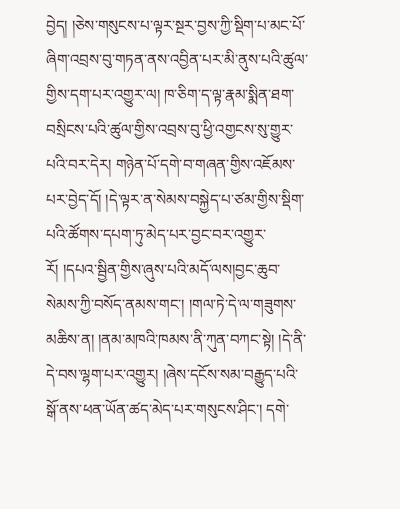བྱེད། །ཅེས་གསུངས་པ་ལྟར་སྔར་བྱས་ཀྱི་སྡིག་པ་མང་པོ་ཞིག་འབྲས་བུ་གཏན་ནས་འབྱིན་པར་མི་ནུས་པའི་ཚུལ་གྱིས་དག་པར་འགྱུར་ལ། ཁ་ཅིག་ད་ལྟ་རྣམ་སྨིན་ཐག་བསྲིངས་པའི་ཚུལ་གྱིས་འབྲས་བུ་ཕྱི་འགྱངས་སུ་གྱུར་པའི་བར་དེར། གཉེན་པོ་དགེ་བ་གཞན་གྱིས་འཇོམས་པར་བྱེད་དོ། །དེ་ལྟར་ན་སེམས་བསྐྱེད་པ་ཙམ་གྱིས་སྡིག་པའི་ཚོགས་དཔག་ཏུ་མེད་པར་བྱང་བར་འགྱུར་རོ། །དཔའ་སྦྱིན་གྱིས་ཞུས་པའི་མདོ་ལས།བྱང་ཆུབ་སེམས་ཀྱི་བསོད་ནམས་གང་། །གལ་ཏེ་དེ་ལ་གཟུགས་མཆིས་ན། །ནམ་མཁའི་ཁམས་ནི་ཀུན་བཀང་སྟེ། །དེ་ནི་དེ་བས་ལྷག་པར་འགྱུར། །ཞེས་དངོས་སམ་བརྒྱུད་པའི་སྒོ་ནས་ཕན་ཡོན་ཚད་མེད་པར་གསུངས་ཤིང་། དགེ་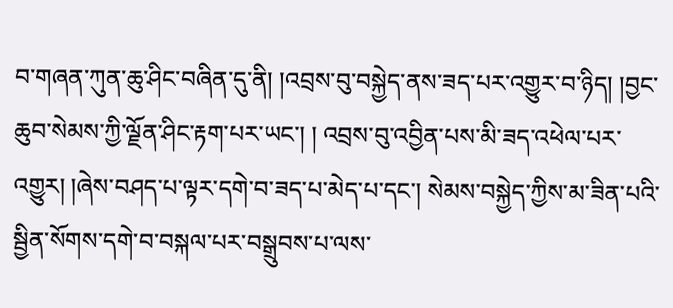བ་གཞན་ཀུན་ཆུ་ཤིང་བཞིན་དུ་ནི། །འབྲས་བུ་བསྐྱེད་ནས་ཟད་པར་འགྱུར་བ་ཉིད། །བྱང་ཆུབ་སེམས་ཀྱི་ལྗོན་ཤིང་རྟག་པར་ཡང་། ། འབྲས་བུ་འབྱིན་པས་མི་ཟད་འཕེལ་པར་འགྱུར། །ཞེས་བཤད་པ་ལྟར་དགེ་བ་ཟད་པ་མེད་པ་དང་། སེམས་བསྐྱེད་ཀྱིས་མ་ཟིན་པའི་སྦྱིན་སོགས་དགེ་བ་བསྐལ་པར་བསྒྲུབས་པ་ལས་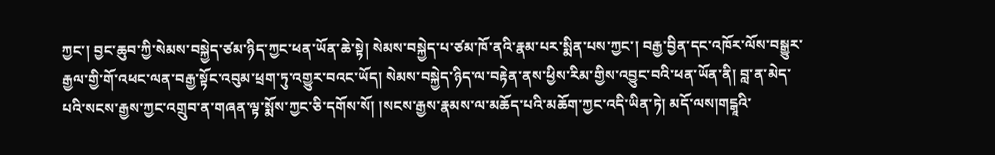ཀྱང་། བྱང་ཆུབ་ཀྱི་སེམས་བསྐྱེད་ཙམ་ཉིད་ཀྱང་ཕན་ཡོན་ཆེ་སྟེ། སེམས་བསྐྱེད་པ་ཙམ་ཁོ་ནའི་རྣམ་པར་སྨིན་པས་ཀྱང་། བརྒྱ་བྱིན་དང་འཁོར་ལོས་བསྒྱུར་རྒྱལ་གྱི་གོ་འཕང་ལན་བརྒྱ་སྟོང་འབུམ་ཕྲག་ཏུ་འགྱུར་བའང་ཡོད། སེམས་བསྐྱེད་ཉིད་ལ་བརྟེན་ནས་ཕྱིས་རིམ་གྱིས་འབྱུང་བའི་ཕན་ཡོན་ནི། བླ་ན་མེད་པའི་སངས་རྒྱས་ཀྱང་འགྲུབ་ན་གཞན་ལྟ་སྨོས་ཀྱང་ཅི་དགོས་སོ། །སངས་རྒྱས་རྣམས་ལ་མཆོད་པའི་མཆོག་ཀྱང་འདི་ཡིན་ཏེ། མདོ་ལས།གངྒཱའི་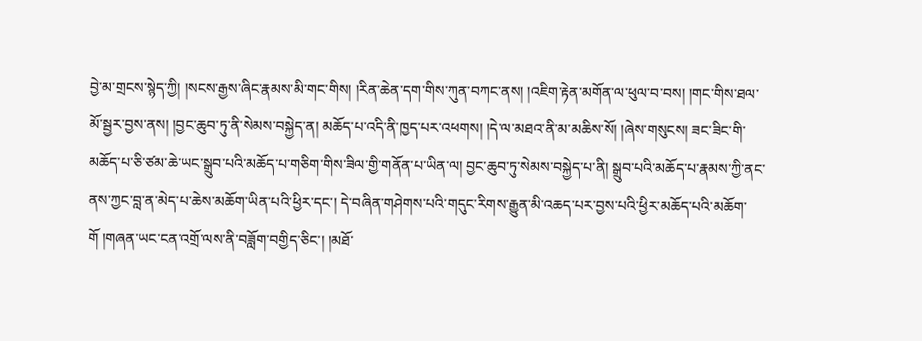བྱེ་མ་གྲངས་སྙེད་ཀྱི། །སངས་རྒྱས་ཞིང་རྣམས་མི་གང་གིས། །རིན་ཆེན་དག་གིས་ཀུན་བཀང་ནས། །འཇིག་རྟེན་མགོན་ལ་ཕུལ་བ་བས། །གང་གིས་ཐལ་མོ་སྦྱར་བྱས་ནས། །བྱང་ཆུབ་ཏུ་ནི་སེམས་བསྐྱེད་ན། མཆོད་པ་འདི་ནི་ཁྱད་པར་འཕགས། །དེ་ལ་མཐའ་ནི་མ་མཆིས་སོ། །ཞེས་གསུངས། ཟང་ཟིང་གི་མཆོད་པ་ཅི་ཙམ་ཆེ་ཡང་སྒྲུབ་པའི་མཆོད་པ་གཅིག་གིས་ཟིལ་གྱི་གནོན་པ་ཡིན་ལ། བྱང་ཆུབ་ཏུ་སེམས་བསྐྱེད་པ་ནི། སྒྲུབ་པའི་མཆོད་པ་རྣམས་ཀྱི་ནང་ནས་ཀྱང་བླ་ན་མེད་པ་ཆེས་མཆོག་ཡིན་པའི་ཕྱིར་དང་། དེ་བཞིན་གཤེགས་པའི་གདུང་རིགས་རྒྱུན་མི་འཆད་པར་བྱས་པའི་ཕྱིར་མཆོད་པའི་མཆོག་གོ །གཞན་ཡང་ངན་འགྲོ་ལས་ནི་བཟློག་བགྱིད་ཅིང་། །མཐོ་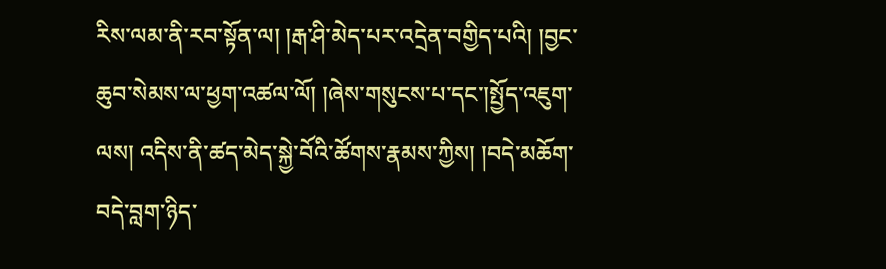རིས་ལམ་ནི་རབ་སྟོན་ལ། །རྒ་ཤི་མེད་པར་འདྲེན་བགྱིད་པའི། །བྱང་ཆུབ་སེམས་ལ་ཕྱག་འཚལ་ལོ། །ཞེས་གསུངས་པ་དང་།སྤྱོད་འཇུག་ལས། འདིས་ནི་ཚད་མེད་སྐྱེ་བོའི་ཚོགས་རྣམས་ཀྱིས། །བདེ་མཆོག་བདེ་བླག་ཉིད་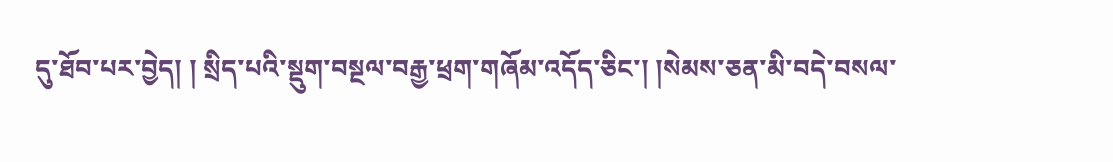དུ་ཐོབ་པར་བྱེད། ། སྲིད་པའི་སྡུག་བསྔལ་བརྒྱ་ཕྲག་གཞོམ་འདོད་ཅིང་། །སེམས་ཅན་མི་བདེ་བསལ་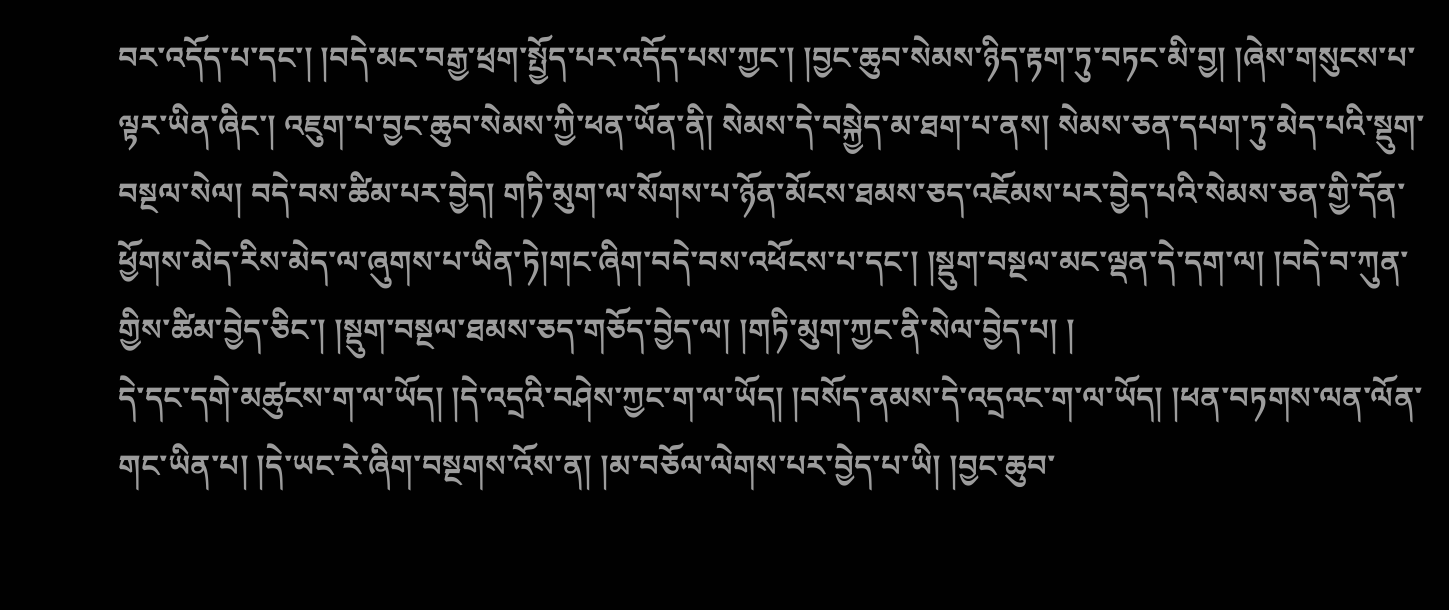བར་འདོད་པ་དང་། །བདེ་མང་བརྒྱ་ཕྲག་སྤྱོད་པར་འདོད་པས་ཀྱང་། །བྱང་ཆུབ་སེམས་ཉིད་རྟག་ཏུ་བཏང་མི་བྱ། །ཞེས་གསུངས་པ་ལྟར་ཡིན་ཞིང་། འཇུག་པ་བྱང་ཆུབ་སེམས་ཀྱི་ཕན་ཡོན་ནི། སེམས་དེ་བསྐྱེད་མ་ཐག་པ་ནས། སེམས་ཅན་དཔག་ཏུ་མེད་པའི་སྡུག་བསྔལ་སེལ། བདེ་བས་ཚིམ་པར་བྱེད། གཏི་མུག་ལ་སོགས་པ་ཉོན་མོངས་ཐམས་ཅད་འཇོམས་པར་བྱེད་པའི་སེམས་ཅན་གྱི་དོན་ཕྱོགས་མེད་རིས་མེད་ལ་ཞུགས་པ་ཡིན་ཏེ།གང་ཞིག་བདེ་བས་འཕོངས་པ་དང་། །སྡུག་བསྔལ་མང་ལྡན་དེ་དག་ལ། །བདེ་བ་ཀུན་གྱིས་ཚིམ་བྱེད་ཅིང་། །སྡུག་བསྔལ་ཐམས་ཅད་གཅོད་བྱེད་ལ། །གཏི་མུག་ཀྱང་ནི་སེལ་བྱེད་པ། །
དེ་དང་དགེ་མཚུངས་ག་ལ་ཡོད། །དེ་འདྲའི་བཤེས་ཀྱང་ག་ལ་ཡོད། །བསོད་ནམས་དེ་འདྲའང་ག་ལ་ཡོད། །ཕན་བཏགས་ལན་ལོན་གང་ཡིན་པ། །དེ་ཡང་རེ་ཞིག་བསྔགས་འོས་ན། །མ་བཅོལ་ལེགས་པར་བྱེད་པ་ཡི། །བྱང་ཆུབ་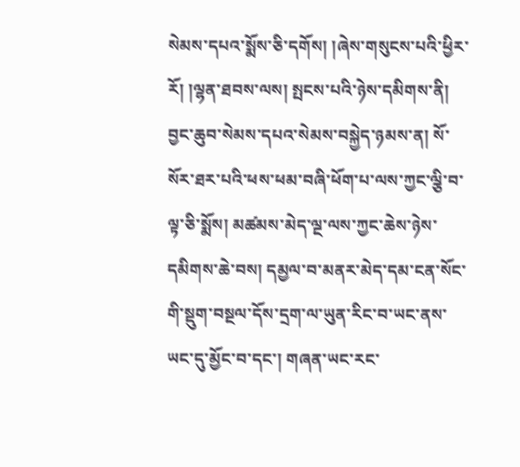སེམས་དཔའ་སྨོས་ཅི་དགོས། །ཞེས་གསུངས་པའི་ཕྱིར་རོ། །ལྷན་ཐབས་ལས། སྤངས་པའི་ཉེས་དམིགས་ནི། བྱང་ཆུབ་སེམས་དཔའ་སེམས་བསྐྱེད་ཉམས་ན། སོ་སོར་ཐར་པའི་ཕས་ཕམ་བཞི་ཕོག་པ་ལས་ཀྱང་ལྕི་བ་ལྟ་ཅི་སྨོས། མཚམས་མེད་ལྔ་ལས་ཀྱང་ཆེས་ཉེས་དམིགས་ཆེ་བས། དམྱལ་བ་མནར་མེད་དམ་ངན་སོང་གི་སྡུག་བསྔལ་དོས་དྲག་ལ་ཡུན་རིང་བ་ཡང་ནས་ཡང་དུ་མྱོང་བ་དང་། གཞན་ཡང་རང་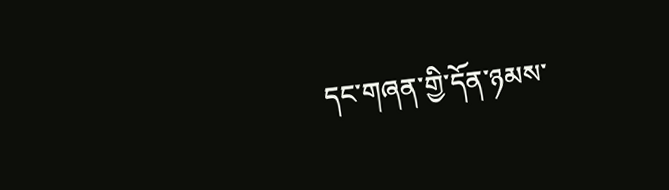དང་གཞན་གྱི་དོན་ཉམས་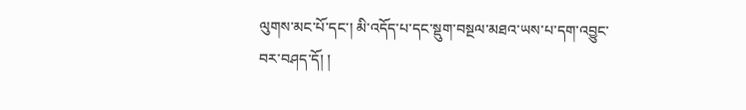ལུགས་མང་པོ་དང་། མི་འདོད་པ་དང་སྡུག་བསྔལ་མཐའ་ཡས་པ་དག་འབྱུང་བར་བཤད་དོ། །